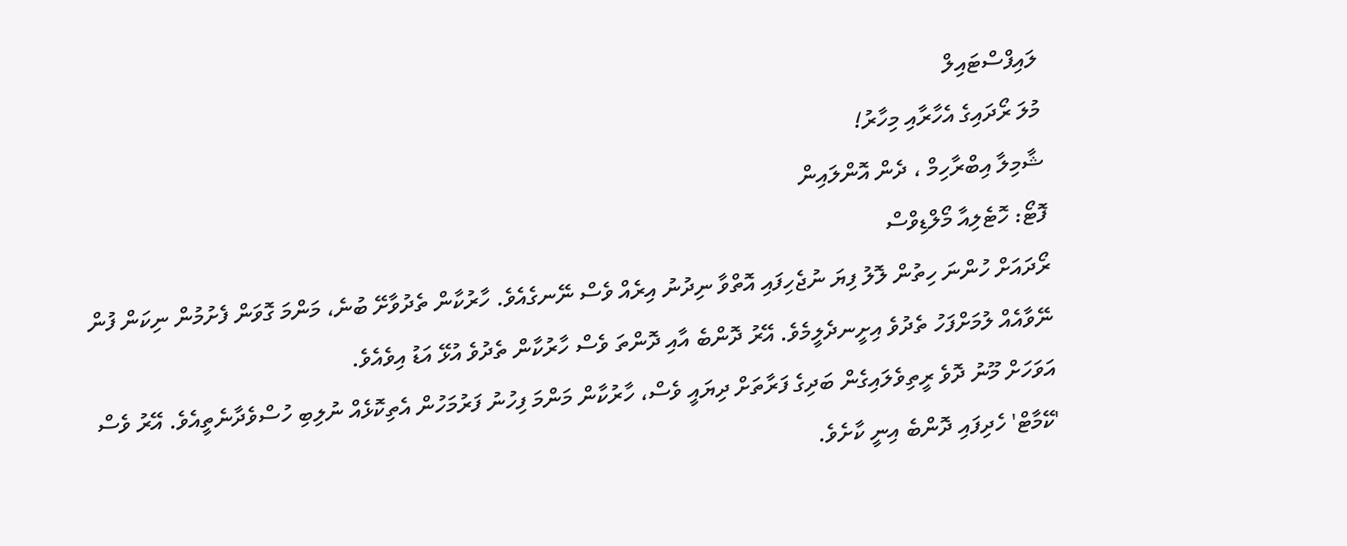ލައިފްސްޓައިލް
މުލަ ރޯދައިގެ އެހާރާއި މިހާރު!
ޝާމިލާ އިބްރާހިމް ، ދެން އޮންލައިން
ފޮޓޯ: ހޮޓެލިއާ މޯލްޑިވްސް
ރޯދައަށް ހުންނަ ހިތުން ލޮލު ފިޔަ ނުޖެހިފައި އޮތްވާ ނިދުނު އިރެއް ވެސް ނޭނގެއެވެ. ހާރުކާން ތެދުވާށޭ ބުނެ، މަންމަ ގޮވަން ފެށުމުން ނިކަން ފުން ނޭވާއެއް ލުމަށްފަހު ތެދުވެ އިށީނދެލީމެވެ. އޭރު ދޮންބެ އާއި ދޮންތަ ވެސް ހާރުކާން ތެދުވެ އުޅޭ އަޑު އިވެއެވެ.
އަވަހަށް މޫނު ދޮވެ ރީތިވެލައިގެން ބަދިގެ ފަރާތަށް ދިޔައީ ވެސް، ހާރުކާން މަންމަ ފިހުނު ފަރުމަހުން އެތިކޮޅެއް ނުލިބި ހުސްވެދާނެތީއެވެ. އޭރު ވެސް 'ކޭމާޓް' ހެދިފައި ދޮންބެ އިނީ ކާށެވެ.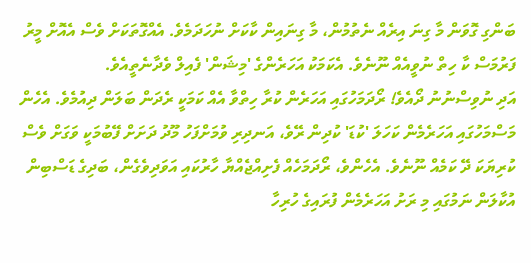ބަންގި ގޮވަން މާ ގިނަ އިރެއް ނެތުމުން، މާ ގިނައިން ކާކަށް ނުހަދަމެވެ. އެއްގޮތަކަށް ވެސް އެއޮށް މީރު ފަރުމަސް ކާ ހިތް ނުވީއެއް ނޫނެވެ. އެކަމަކު އަހަރެންގެ 'މިޝަން' ފެއިލް ވެދާނެތީއެވެ.
އަދި ނުވިސްނުނު ދޯއެވެ! ރޯދަމަހުގައި އަހަރެން ކުރާ ހިތްވާ އެއް ކަމަކީ ރެދަން ބަލަން ދިއުމެވެ. އެހެން މަސްމަހުގައި އަހަރެމެން ކަހަލަ 'ކުޑަ' ކުދިން ރޭވެ، އަނދިރި ވުމަށްފަހު މޫދު ދަށަށް ފޭބުމަކީ ވަގަށް ވެސް ކުރިޔަކަ ދޭ ކަމެއް ނޫނެވެ. އެހެންވެ، ރޯދަމަހެއް ފެށިއްޖެއްޔާ ހާރުކައި އަވަދިވެގެން، ބަދިގެ ޑަސްބިން އުކާލަން ނަމުގައި މި ރަށު އަހަރެމެން ފުރައިގެ ހުރިހާ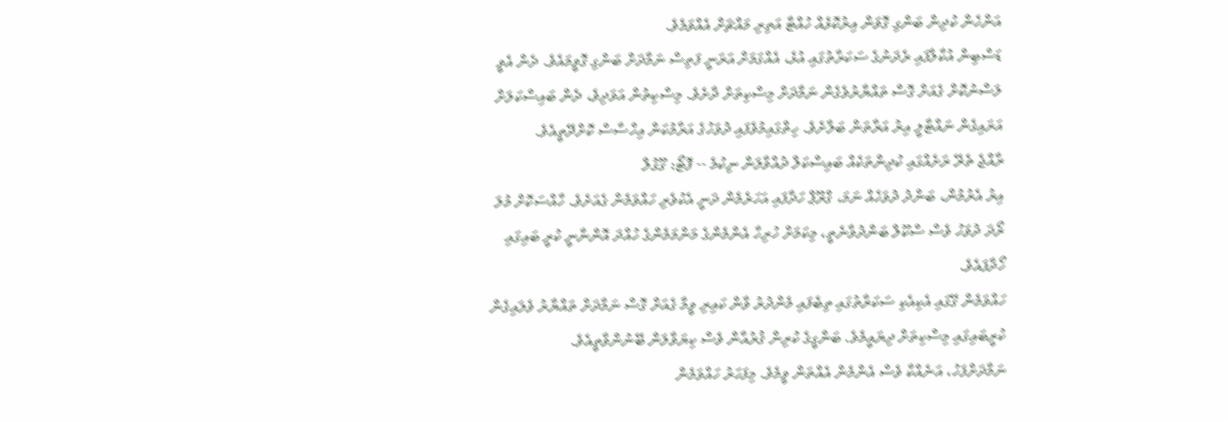އަންހެން ކުދިން ބަންގި ގޮވަން އިރުކޮޅެއް ހުއްޓާ އަތިރި މައްޗަށް އެއްވަމެވެ.
ޑަސްބިން އުކާލާފައި ރެދަނުގެ ސަކަރާތުގައި އުޅެ، އެއްގަމަށް އަރަނީ ފަތިސް ނަމާދަށް ބަންގި ގޮވީމައެވެ. ދެން އެވީ ލަސްނުކޮށް ގެއަށް ގޮސް ތައްޔާރުވެގެން ނަމާދަށް މިސްކިތަށް ދާށެވެ. މިސްކިތުން އަވަދިވެ، ދެން ބައިސްކަލަށް އަރައިގެން ނައްޓާލީ އިރު އަރާތަން ބަލާށެވެ. ހިތްގައިމުވެފައި ދުވަހުގެ އަރާމުކަން އިހްސާސް ކޮށްދޭތީއެވެ.
ރާއްޖެ ތެރޭ ރަށެއްގައި ކުދިންތަކެއް ބައިސްކަލް ދުއްވާލަން ނިކުމެ -- ފޮޓޯ: ގޫގުލް
އިރު އެރުމުން، ބަންދު ދުވަހެއް ނަމަ، ގްރޫޕް ހަދާފައި އަހަރެމެން ދަނީ އެކުވެރި ހައްވަމެން ގެއަށެވެ. ހާއްސަކޮށް މުލަ ރޯދަ ދުވަހު ވެސް ސްކޫލް ބަންދުވާނެތީ، މިކަމަށް ހުރިހާ އެންމެންގެ މަންމަމެންގެ ހުއްދަ އޮންނާނީ ކުރީ ބައިގައި ހޯދާފައެވެ.
ހައްވަމެން ގޭގައި އެކިއެކި ސަކަރާތުގައި ތިބެފައި މެންދުރު ވާން ކައިރި ވީމާ ގެއަށް ގޮސް ނަމާދަށް ތައްޔާރު ވެލައިގެން ކުރީބައިގައި މިސްކިތަށް ދިޔައީމެވެ. ބަންގީގެ ކުރިން ޤުރުއާން ވެސް ކިޔަވާލަން ބޭނުންވާތީއެވެ.
ނަމާދަށްފަހު، އަނެއްކާ ވެސް އެންމެން އެއްތަން ވީމެވެ. މިފަހަރު ހައްވަމެން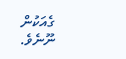ގެއަކުން ނޫނެވެ.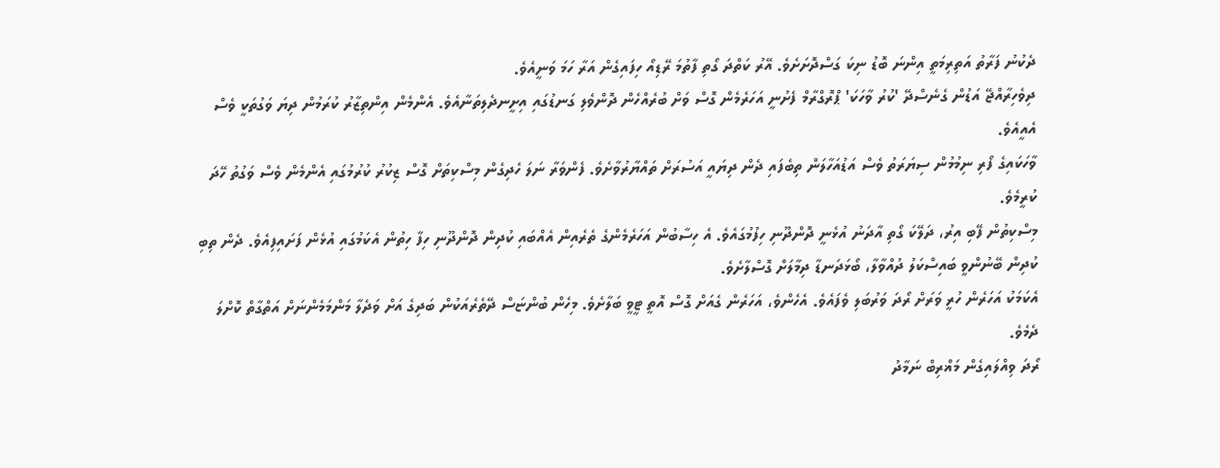ދެކުނު ފަރާތު އަތިރިމަތީ އިންނަ ބޮޑު ނިކަ ގަސްދޮށަށެވެ. އޭރު ކަތްދަ ގޯތި ފާތުމަ ރޭޑިއޯ ހިފައިގެން އަރާ ހަމަ ވަނީއެވެ.
ދިވެހިރާއްޖޭ އަޑުން ގެނެސްދޭ 'ކުރު ވާހަކަ' ޕްރޮގްރާމް ފެށުނީ އަހަރެމެން ގޮސް ވަށް ބުރެއްހެން ދޮންވެލި ގަނޑުގައި އިށީނދެލިތަނާއެވެ. އެންމެން އިންތިޒާރު ކުރަމުން ދިޔަ ވަގުތަކީ ވެސް އެއީއެވެ.
ވާހަކައިގެ ފޯރި ނިމުމުން ސިޔަރަތު ވެސް އަޑުއަހާލަން ތިބެފައި ދެން ދިޔައީ އަސުރަށް ތައްޔާރުވާށެވެ. ފެންވަރާ ނަލަ ހެދިގެން މިސްކިތަށް ގޮސް ޒިކުރު ކުރުމުގައި އެންމެން ވެސް ވަގުތު ހޭދަ ކުރީމެވެ.
މިސްކިތުން ފޭބި އިރު، ދަލޭކަ ގޯތި އާދަނު އުޅެނީ ދޮންދޫނި ހިފުމުގައެވެ. އެ ހިސާބުން އަހަރެމެންގެ ތެރެއިން އެއްބައި ކުދިން ދޮންދޫނި ހިފާ ހިތުން އެކަމުގައި އުޅެން ފަށައިފިއެވެ. ދެން ތިބި ކުދިން ބޭނުންވީ ބައިސްކަލު ދުއްވާލާ، ބޯޅަދަނޑާ ދިމާލަށް ގޮސްލާށެވެ.
އެކަމަކު އަހަރެން ހުރީ ވަރަށް ރޯދަ ވަރުބަލި ވެފައެވެ. އެހެންވެ، އަހަރެން ގެއަށް ގޮސް އޮތީ ޓީވީ ބަލާށެވެ. މިހެން ބުންޏަސް ދޭތެރެއަކުން ބަދިގެ އަށް ވަދެލާ މަންމަމެންނަށް އަތްގާތް ކޮށްލަ ދެމެވެ.
ރޯދަ ވިއްލައިގެން މަޣްރިބް ނަމާދު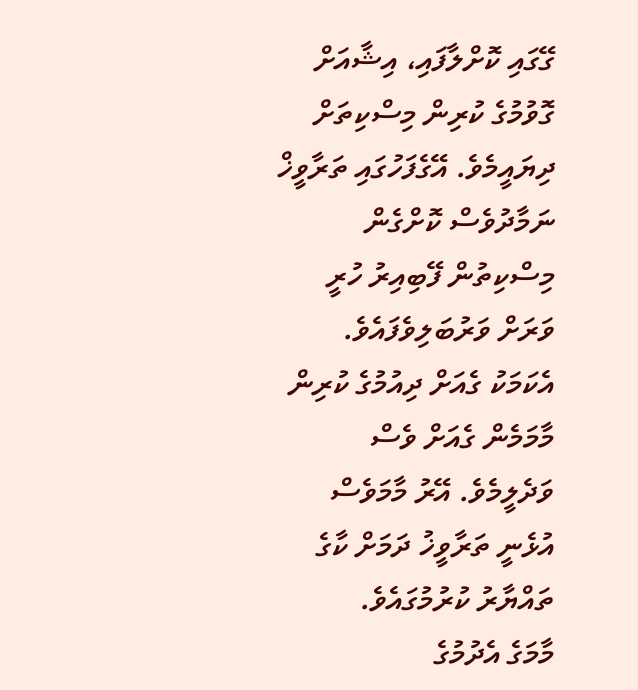ގޭގައި ކޮށްލާފައި، އިޝާއަށް ގޮވުމުގެ ކުރިން މިސްކިތަށް ދިޔައީމެވެ. އޭގެފަހުގައި ތަރާވީޚް ނަމާދުވެސް ކޮށްގެން މިސްކިތުން ފޭބިއިރު ހުރީ ވަރަށް ވަރުބަލިވެފައެވެ. އެކަމަކު ގެއަށް ދިއުމުގެ ކުރިން މާމަމެން ގެއަށް ވެސް ވަދެލީމެވެ. އޭރު މާމަވެސް އުޅެނީ ތަރާވީޚު ދަމަށް ކާގެ ތައްޔާރު ކުރުމުގައެވެ.
މާމަގެ އެދުމުގެ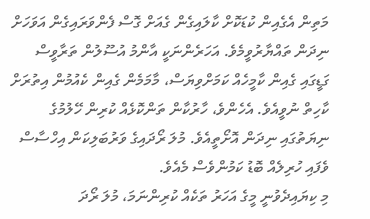މަތިން އެގެއިން ކުޑަކޮށް ކާލައިގެން ގެއަށް ގޮސް ފެންވަރައިގެން އަވަހަށް ނިދަން ތައްޔާރުވީމެވެ. އަހަރެންނަކީ އާންމު އުސޫލުން ތަރާވީސް ގަޑީގައި ގެއިން ކާމީހެއް ކަމަށްވިޔަސް، މާމަމެން ގެއިން ކެއުމުން އިތުރަށް ކާހިތް ނުވީއެވެ. އެހެންވެ، ހާރުކާން ތަންކޮޅެއް ކުރިން ހޭލުމުގެ ނިޔަތުގައި ނިދަން އޮށޯތީއެވެ. މުލަ ރޯދައިގެ ވަރުބަލިކަން އިހްސާސް ވެފައި ހުރިލެއް ބޮޑު ކަމުންވެސް މެއެވެ.
މި ކިޔައިދެވުނީ މީގެ އަހަރު ތަކެއް ކުރިންނަމަ، މުލަ ރޯދަ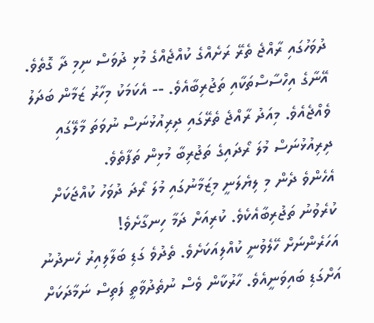ދުވަހުގައި ރާއްޖެ ތެރޭ ރަށެއްގެ ކުއްޖެއްގެ މުޅި ދުވަސް ނިމި ދާ ގޮތެވެ. އޭނާގެ އިހްސާސްތަކާއި ތަޖުރިބާއެވެ. -- އެކަމަކު މިހާރު ޒަމާން ބަދަލު ވެއްޖެއެވެ. މިއަދު ރާއްޖެ ތެރޭގައި ދިރިއުޅުނަސް ނުވަތަ މާލޭގައި ދިރިއުޅުނަސް މުލަ ރޯދައިގެ ތަޖުރިބާ މުޅިން ތަފާތެވެ.
އެހެންވެ ދެން މި ލިޔެލަނީ މިޒަމާނުގައި މުލަ ރޯދަ ދުވަހު ކުއްޖަކަށް ކުރެވުނު ތަޖުރިބާއެކެވެ. ކުރިއަށް ދަމާ ހިނގާށެވެ!
އަހަރެންނަށް ހޭލެވުނީ ކުއްލިއަކަށެވެ. ތެދުވެ ގަޑި ބަލާލިއިރު ހެނދުނު އަށްގަޑި ބައިވަނީއެވެ. ހާރުކާން ވެސް ނުތެދުވާތީ ފަތިސް ނަމާދަކަށް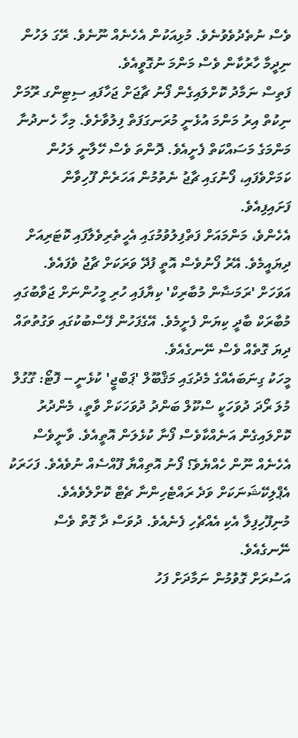ވެސް ނުތެދުވެވުނެވެ. މުޅިއަކުން އެހެނެއް ނޫނެވެ. ރޭގަ ލަހުން ނިދީމާ ހާރުކާން ވެސް މަންމަ ނުގޮވީއެވެ.
ފަތިސް ނަމާދު ކޮށްލައިގެން ފޯނު ޗާޖަށް ޖަހާފައި ސިޓިންގ ރޫމަށް ނިކުތް އިރު މަންމަ އުޅެނީ މުރަނގަފަތް ފިލުވާށެވެ. މިހާ ހެނދުނާ މަންމަގެ މަސައްކަތް ފެށީއެވެ. ދޮންތަ ވެސް ހޭލާނީ ލަހުން ކަމަށްވެފައި، ފޯނުގައި ޗާޖު ނެތުމުން އަހަރެން ފޫހިވާން ފަށައިފިއެވެ.
އެހެންވެ، މަންމައަށް ފަތްފިލުވުމުގައި އެހީތެރިވެލާފައި ކޮޓަރިއަށް ދިޔައީމެވެ. އޭރު ފޯނުވެސް އޮތީ ފުދޭ ވަރަކަށް ޗާޖު ވެފައެވެ. އަވަހަށް 'ރަމަޟާން މުބާރިކް' ކިޔާފައި ހުރި މީހުންނަށް ޖަވާބުގައި މުބާރަކް ބާދީ ކިޔަން ފެށީމެވެ. އޭގެފަހުން ފޭސްބުކުގައި ވަގުތުތައް ދިޔަ ގޮތެއް ވެސް ނޭނގެއެވެ.
މީހަކު ގިނަބައެއްގެ މެދުގައި މަޤްބޫލް 'ޕަބްޖީ' ކުޅެނީ -- ފޮޓޯ: ގޫގުލް
މުލަ ރޯދަ ދުވަހަކީ ސްކޫލް ބަންދު ދުވަހަކަށް ވާތީ، މެންދުރު ކޮށްލައިގެން އަނެއްކާވެސް ފޯނާ ކުޅެލަން އޮތީއެވެ. ވާނީވެސް އެހެނެއް ނޫން ހެއްޔެވެ؟ ފޯނު އޮތިއްޔާ ފޫއްސެއް ނުވެއެވެ. ފަހަރަކު އެޕްލިކޭޝަނަކަށް ވަދެ ރައްޓެހިންނާ ޗެޓް ކޮށްލެވެއެވެ. މުނިފޫހިފިލާ އެކި އެއްޗެހި ފެނެއެވެ. ދުވަސް ދާ ގޮތް ވެސް ނޭނގެއެވެ.
އަސުރަށް ގޮވުމުން ނަމާދަށް ފަހު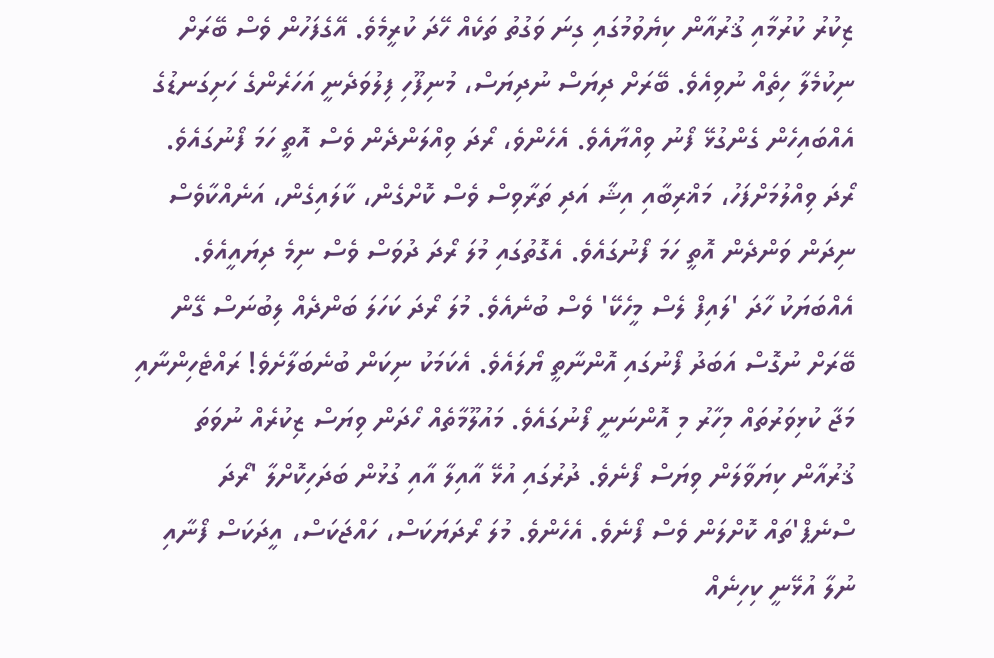ޒިކުރު ކުރުމާއި ޤުރުއާން ކިޔެވުމުގައި ގިނަ ވަގުތު ތަކެއް ހޭދަ ކުރީމެވެ. އޭގެފަހުން ވެސް ބޭރަށް ނިކުމެލާ ހިތެއް ނުވިއެވެ. ބޭރަށް ދިޔަސް ނުދިޔަސް، މުނިފޫހި ފިލުވަދެނީ އަހަރެންގެ ހަށިގަނޑުގެ އެއްބައިހެން ގެންގުޅޭ ފޯނު ވިއްޔާއެވެ. އެހެންވެ، ރޯދަ ވިއްލަންދެން ވެސް އޮތީ ހަމަ ފޯނުގައެވެ.
ރޯދަ ވިއްލުމަށްފަހު، މަޣްރިބާއި އިޝާ އަދި ތަރާވިސް ވެސް ކޮށްގެން، ކާލައިގެން، އަނެއްކާވެސް ނިދަން ވަންދެން އޮތީ ހަމަ ފޯނުގައެވެ. އެގޮތުގައި މުލަ ރޯދަ ދުވަސް ވެސް ނިމެ ދިޔައީއެވެ.
އެއްބަޔަކު ހާދަ 'ލައިފް ލެސް މީހެކޭ' ވެސް ބުނެއެވެ. މުލަ ރޯދަ ކަހަލަ ބަންދެއް ލިބުނަސް ގޭން ބޭރަށް ނުގޮސް އަބަދު ފޯނުގައި އޮންނާތީ ޔޯލައެވެ. އެކަމަކު ނިކަން ބުނެބަލާށެވެ! ރައްޓެހިންނާއި މަޖާ ކުޅިވަރުތައް މިހާރު މި އޮންނަނީ ފޯނުގައެވެ. މައުލޫމާތެއް ހޯދަން ވިޔަސް ޒިކުރެއް ނުވަތަ ޤުރުއާން ކިޔަވާލަން ވިޔަސް ފޯނެވެ. ދުރުގައި އުޅޭ އާއިލާ އާއި ގުޅުން ބަދަހިކޮށްލާ 'ރޯދަ ސްނެޕް'ތައް ކޮށްލަން ވެސް ފޯނެވެ. އެހެންވެ. މުލަ ރޯދަޔަކަސް، ހައްޖަކަސް، އީދަކަސް ފޯނާއި ނުލާ އުޅޭނީ ކިހިނެއް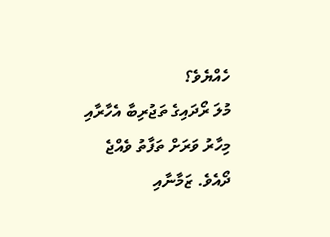ހެއްޔެވެ؟
މުލަ ރޯދައިގެ ތަޖުރިބާ އެހާރާއި މިހާރު ވަރަށް ތަފާތު ވެއްޖެ ދޯއެވެ. ޒަމާނާއި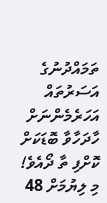ތަމައްދުނުގެ އަސަރުތައް އަހަރެމެންނަށް ހާދަހާވާ ބޮޑަކަށް ކޮށްފި ތާ ދޯއެވެ!
މި ލިޔުމަށް 48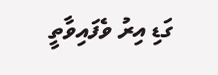ގަޑި އިރު ވެފައިވާތީ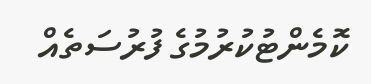ކޮމެންޓުކުރުމުގެ ފުރުސަތެއް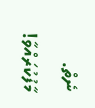ނެތް. މާފުކުރައްވާ!